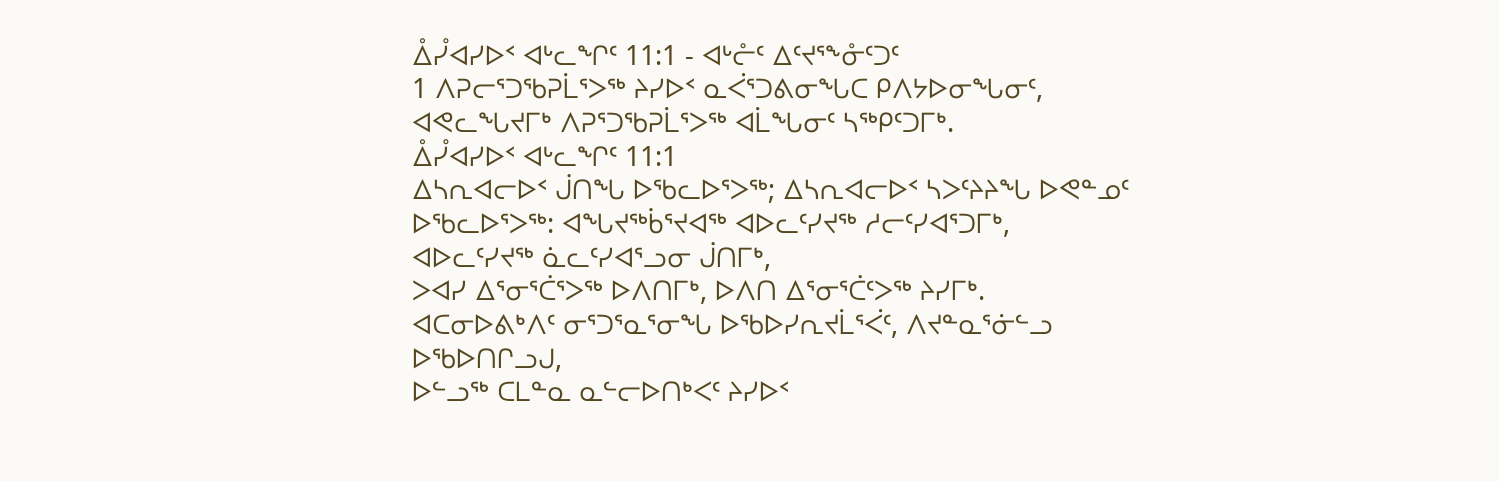ᐂᓮᐊᓯᐅᑉ ᐊᒡᓚᖏᑦ 11:1 - ᐊᒡᓔᑦ ᐃᑦᔪᕐᖕᓁᑦᑐᑦ
1 ᐱᕈᓕᕐᑐᖃᕈᒫᕐᐳᖅ ᔨᓯᐅᑉ ᓇᐹᕐᑐᕕᓂᖓᑕ ᑭᐱᔭᐅᓂᖓᓂᑦ, ᐊᕙᓚᖓᔪᒥᒃ ᐱᕈᕐᑐᖃᕈᒫᕐᐳᖅ ᐊᒫᖓᓂᑦ ᓴᖅᑭᑦᑐᒥᒃ.
ᐂᓮᐊᓯᐅᑉ ᐊᒡᓚᖏᑦ 11:1
ᐃᓴᕆᐊᓕᐅᑉ ᒎᑎᖓ ᐅᖃᓚᐅᕐᐳᖅ; ᐃᓴᕆᐊᓕᐅᑉ ᓴᐳᑦᔨᔨᖓ ᐅᕙᓐᓄᑦ ᐅᖃᓚᐅᕐᐳᖅ: ᐊᖓᔪᖅᑳᕐᔪᐊᖅ ᐊᐅᓚᑦᓯᔪᖅ ᓱᓕᑦᓯᐊᕐᑐᒥᒃ, ᐊᐅᓚᑦᓯᔪᖅ ᓈᓚᑦᓯᐊᕐᓗᓂ ᒎᑎᒥᒃ,
ᐳᐊᓯ ᐃᕐᓂᕐᑖᕐᐳᖅ ᐅᐱᑎᒥᒃ, ᐅᐱᑎ ᐃᕐᓂᕐᑖᑦᐳᖅ ᔨᓯᒥᒃ.
ᐊᑕᓂᐅᕕᒃᐱᑦ ᓂᕐᑐᕐᓇᕐᓂᖓ ᐅᖃᐅᓯᕆᔪᒫᕐᐹᑦ, ᐱᔪᓐᓇᕐᓃᓪᓗ ᐅᖃᐅᑎᒋᓗᒍ,
ᐅᓪᓗᖅ ᑕᒪᓐᓇ ᓇᓪᓕᐅᑎᒃᐸᑦ ᔨᓯᐅᑉ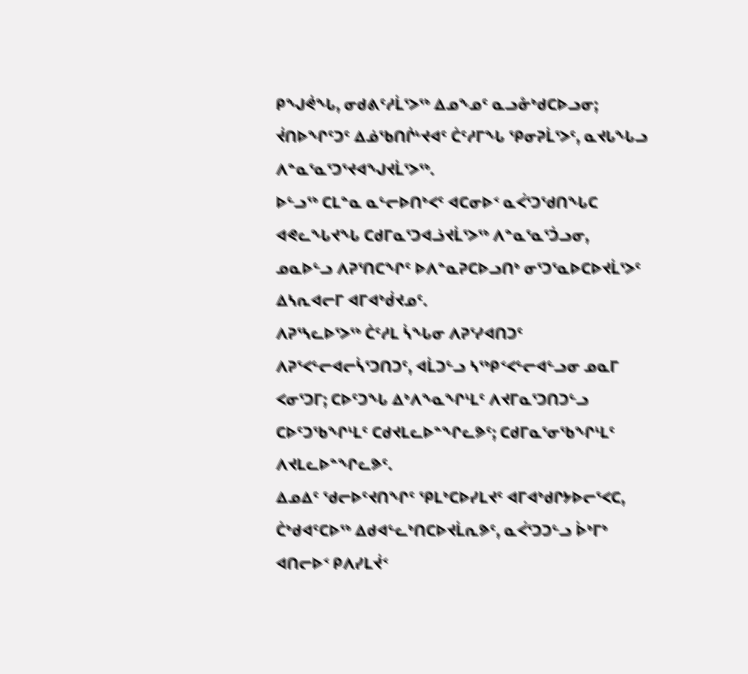ᑭᖑᕚᖓ, ᓂᑯᕕᑦᓱᒫᕐᐳᖅ ᐃᓄᖕᓄᑦ ᓇᓗᓁᒃᑯᑕᐅᓗᓂ; ᔫᑎᐅᖏᑦᑐᑦ ᐃᓅᖃᑎᒌᒡᔪᐊᑦ ᑖᑦᓱᒥᖓ ᕿᓂᕈᒫᕐᐳᑦ, ᓇᔪᒐᖓᓗ ᐱᓐᓇᕐᓇᕐᑐᕐᔪᐊᖑᔪᒫᕐᐳᖅ.
ᐅᓪᓗᖅ ᑕᒪᓐᓇ ᓇᓪᓕᐅᑎᒃᐸᑦ ᐊᑕᓂᐅᑉ ᓇᐹᕐᑐᖁᑎᖓᑕ ᐊᕙᓚᖓᔪᖓ ᑕᑯᒥᓇᕐᑐᐊᓘᔪᒫᕐᐳᖅ ᐱᓐᓇᕐᓇᕐᑑᓗᓂ, ᓄᓇᐅᓪᓗ ᐱᕈᕐᑎᑕᖏᑦ ᐅᐱᓐᓇᕈᑕᐅᓗᑎᒃ ᓂᕐᑐᕐᓇᐅᑕᐅᔪᒫᕐᐳᑦ ᐃᓴᕆᐊᓕᒥ ᐊᒥᐊᒃᑰᔪᓄᑦ.
ᐱᕈᕐᓴᓚᐅᕐᐳᖅ ᑖᑦᓱᒪ ᓵᖓᓂ ᐱᕈᕐᓯᐊᑎᑐᑦ ᐱᕈᕐᐸᓪᓕᐊᓕᓵᕐᑐᑎᑐᑦ, ᐊᒫᑐᓪᓗ ᓴᖅᑭᑉᐸᓪᓕᐊᓪᓗᓂ ᓄᓇᒥ ᐸᓂᕐᑐᒥ; ᑕᐅᑦᑐᖓ ᐃᒃᐱᖕᓇᖏᒻᒪᑦ ᐱᔪᒥᓇᕐᑐᑎᑐᓪᓗ ᑕᐅᑦᑐᖃᖏᒻᒪᑦ ᑕᑯᔪᒪᓚᐅᓐᖏᓚᕗᑦ; ᑕᑯᒥᓇᕐᓂᖃᖏᒻᒪᑦ ᐱᔪᒪᓚᐅᓐᖏᓚᕗᑦ.
ᐃᓄᐃᑦ ᖁᓕᐅᑦᔪᑎᖏᑦ ᕿᒪᒃᑕᐅᓯᒪᔪᑦ ᐊᒥᐊᒃᑯᒋᔭᐅᓕᕐᐸᑕ, ᑖᒃᑯᐊᑦᑕᐅᖅ ᐃᑯᐊᓪᓚᒃᑎᑕᐅᔪᒫᕆᕗᑦ, ᓇᐹᕐᑐᑐᓪᓗ ᐆᒃᒥᒃ ᐊᑎᓕᐅᑉ ᑭᐱᓯᒪᔫᑉ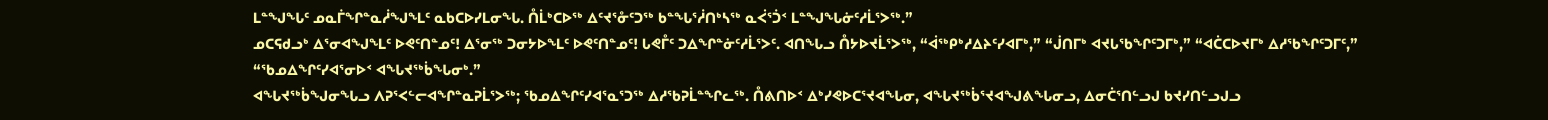ᒪᓐᖑᖓᑦ ᓄᓇᒦᖏᓐᓇᓲᖑᖕᒪᑦ ᓇᑲᑕᐅᓯᒪᓂᖓ. ᑍᒫᒃᑕᐅᖅ ᐃᑦᔪᕐᓁᑦᑐᖅ ᑲᓐᖓᕐᓲᑎᒃᓴᖅ ᓇᐹᕐᑑᑉ ᒪᓐᖑᖓᓃᑦᓱᒫᕐᐳᖅ.”
ᓄᑕᕋᑯᓗᒃ ᐃᕐᓂᐊᖑᖕᒪᑦ ᐅᕙᑦᑎᓐᓄᑦ! ᐃᕐᓂᖅ ᑐᓂᔭᐅᖕᒪᑦ ᐅᕙᑦᑎᓐᓄᑦ! ᒐᕙᒤᑦ ᑐᐃᖏᓐᓃᑦᓱᒫᕐᐳᑦ. ᐊᑎᖓᓗ ᑍᔭᐅᔪᒫᕐᐳᖅ, “ᐋᖅᑭᒃᓱᐃᔨᑦᓯᐊᒥᒃ,” “ᒎᑎᒥᒃ ᐊᔪᒐᖃᖏᑦᑐᒥᒃ,” “ᐊᑖᑕᐅᔪᒥᒃ ᐃᓱᖃᖏᑦᑐᒥᑦ,” “ᖃᓄᐃᖏᑦᓯᐊᕐᓂᐅᑉ ᐊᖓᔪᖅᑳᖓᓂᒃ.”
ᐊᖓᔪᖅᑳᖑᓂᖓᓗ ᐱᕈᕐᐸᓪᓕᐊᖏᓐᓇᕈᒫᕐᐳᖅ; ᖃᓄᐃᖏᑦᓯᐊᕐᓇᕐᑐᖅ ᐃᓱᖃᕈᒫᓐᖏᓚᖅ. ᑍᕕᑎᐅᑉ ᐃᒃᓯᕙᐅᑕᕐᔪᐊᖓᓂ, ᐊᖓᔪᖅᑳᕐᔪᐊᖑᕕᖓᓂᓗ, ᐃᓂᑖᕐᑎᓪᓗᒍ ᑲᔪᓯᑎᓪᓗᒍᓗ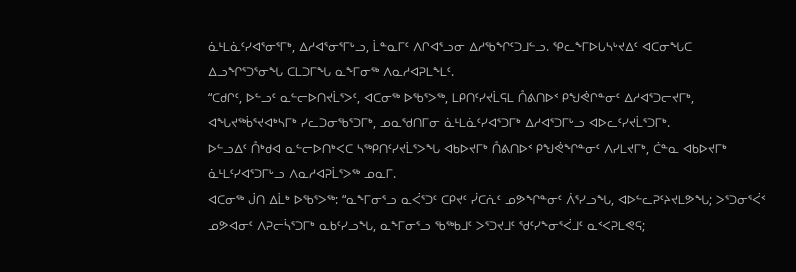ᓈᒻᒪᓈᑦᓯᐊᕐᓂᕐᒥᒃ, ᐃᓱᐊᕐᓂᕐᒥᒡᓗ, ᒫᓐᓇᒥᑦ ᐱᒋᐊᕐᓗᓂ ᐃᓱᖃᖏᑦᑐᒧᓪᓗ. ᕿᓚᖕᒥᐅᒐᓴᒡᔪᐃᑦ ᐊᑕᓂᖓᑕ ᐃᓗᖏᕐᑐᕐᓂᖓ ᑕᒪᑐᒥᖓ ᓇᖕᒥᓂᖅ ᐱᓇᓱᐊᕈᒪᖕᒪᑦ.
“ᑕᑯᒋᑦ, ᐅᓪᓗᑦ ᓇᓪᓕᐅᑎᔪᒫᕐᐳᑦ, ᐊᑕᓂᖅ ᐅᖃᕐᐳᖅ, ᒪᑭᑎᑦᓯᔪᒫᕋᒪ ᑍᕕᑎᐅᑉ ᑭᖑᕚᒋᓐᓂᑦ ᐃᓱᐊᕐᑐᓕᔪᒥᒃ, ᐊᖓᔪᖅᑳᕐᔪᐊᒃᓴᒥᒃ ᓯᓚᑐᓂᖃᕐᑐᒥᒃ, ᓄᓇᖁᑎᒥᓂ ᓈᒻᒪᓈᑦᓯᐊᕐᑐᒥᒃ ᐃᓱᐊᕐᑐᒥᒡᓗ ᐊᐅᓚᑦᓯᔪᒫᕐᑐᒥᒃ.
ᐅᓪᓗᐃᑦ ᑍᒃᑯᐊ ᓇᓪᓕᐅᑎᒃᐸᑕ ᓴᖅᑭᑎᑦᓯᔪᒫᕐᐳᖓ ᐊᑲᐅᔪᒥᒃ ᑍᕕᑎᐅᑉ ᑭᖑᕚᖏᓐᓂᑦ ᐱᓯᒪᔪᒥᒃ, ᑖᓐᓇ ᐊᑲᐅᔪᒥᒃ ᓈᒻᒪᑦᓯᐊᕐᑐᒥᒡᓗ ᐱᓇᓱᐊᕈᒫᕐᐳᖅ ᓄᓇᒥ.
ᐊᑕᓂᖅ ᒎᑎ ᐃᒫᒃ ᐅᖃᕐᐳᖅ: “ᓇᖕᒥᓂᕐᓗ ᓇᐹᕐᑐᑦ ᑕᑭᔪᑦ ᓰᑕᕇᑦ ᓄᕗᖏᓐᓂᑦ ᐲᕐᓯᓗᖓ, ᐊᐅᓪᓚᕈᑦᔨᔪᒪᕗᖓ; ᐳᕐᑐᓂᕐᐹᑉ ᓄᕗᐊᓂᑦ ᐱᕈᓕᓵᕐᑐᒥᒃ ᓇᑲᑦᓯᓗᖓ, ᓇᖕᒥᓂᕐᓗ ᖃᖅᑲᒧᑦ ᐳᕐᑐᔪᒧᑦ ᖁᑦᓯᖕᓂᕐᐹᒧᑦ ᓇᑉᐸᕈᒪᕙᕋ;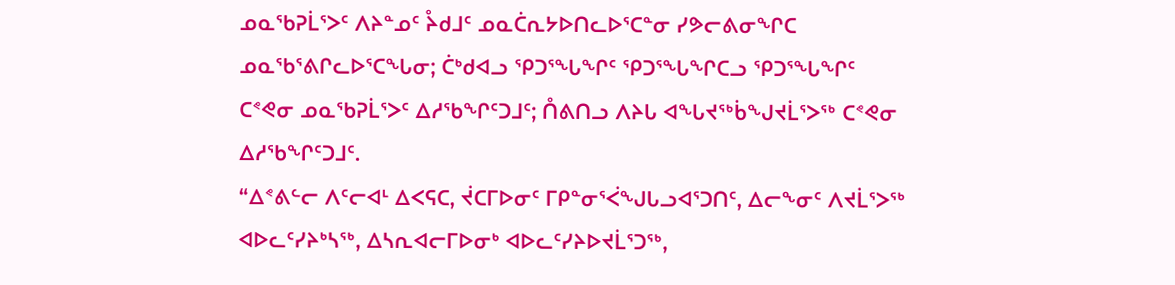ᓄᓇᖃᕈᒫᕐᐳᑦ ᐱᔨᓐᓄᑦ ᔧᑯᒧᑦ ᓄᓇᑖᕆᔭᐅᑎᓚᐅᕐᑕᓐᓂ ᓯᕗᓕᕕᓂᖏᑕ ᓄᓇᖃᕐᕕᒋᓚᐅᕐᑕᖓᓂ; ᑖᒃᑯᐊᓗ ᕿᑐᕐᖓᖏᑦ ᕿᑐᕐᖓᖏᑕᓗ ᕿᑐᕐᖓᖏᑦ ᑕᕝᕙᓂ ᓄᓇᖃᕈᒫᕐᐳᑦ ᐃᓱᖃᖏᑦᑐᒧᑦ; ᑍᕕᑎᓗ ᐱᔨᒐ ᐊᖓᔪᖅᑳᖑᔪᒫᕐᐳᖅ ᑕᕝᕙᓂ ᐃᓱᖃᖏᑦᑐᒧᑦ.
“ᐃᕝᕕᓪᓕ ᐱᑦᓕᐊᒻ ᐃᐸᕋᑕ, ᔫᑕᒥᐅᓂᑦ ᒥᑭᓐᓂᕐᐹᖑᒐᓗᐊᕐᑐᑎᑦ, ᐃᓕᖕᓂᑦ ᐱᔪᒫᕐᐳᖅ ᐊᐅᓚᑦᓯᔨᒃᓴᖅ, ᐃᓴᕆᐊᓕᒥᐅᓂᒃ ᐊᐅᓚᑦᓯᔨᐅᔪᒫᕐᑐᖅ,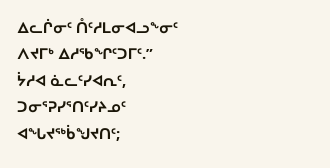ᐃᓚᒌᓂᑦ ᑍᑦᓱᒪᓂᐊᓗᖕᓂᑦ ᐱᔪᒥᒃ ᐃᓱᖃᖏᑦᑐᒥᑦ.”
ᔮᓱᐊ ᓈᓚᑦᓯᐊᕆᑦ, ᑐᓂᕐᕈᓯᕐᑎᑦᓯᔨᓄᑦ ᐊᖓᔪᖅᑳᖑᔪᑎᑦ;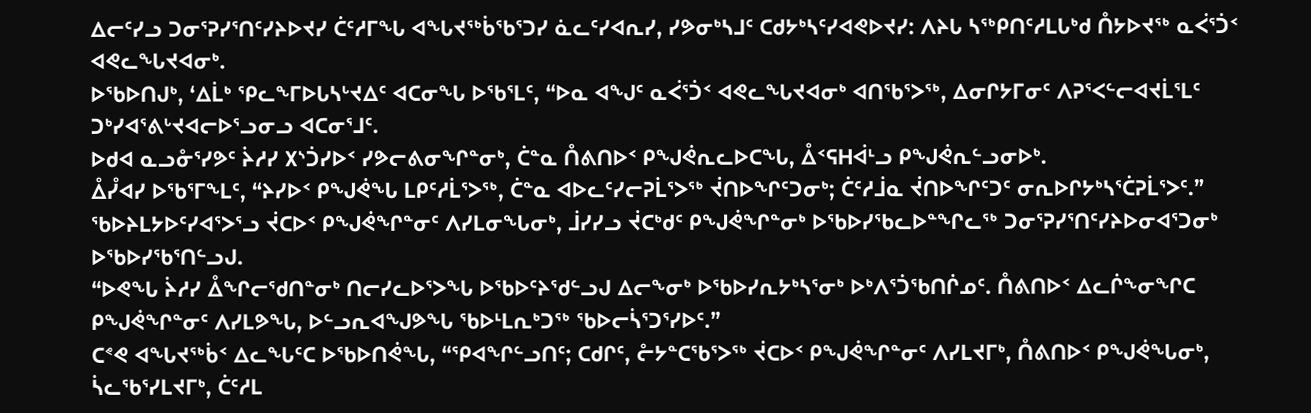ᐃᓕᑦᓯᓗ ᑐᓂᕐᕈᓯᕐᑎᑦᓯᔨᐅᔪᓯ ᑖᑦᓱᒥᖓ ᐊᖓᔪᖅᑳᖃᕐᑐᓯ ᓈᓚᑦᓯᐊᕆᓯ, ᓯᕗᓂᒃᓴᒧᑦ ᑕᑯᔭᒃᓴᑦᓯᐊᕙᐅᔪᓯ: ᐱᔨᒐ ᓴᖅᑭᑎᑦᓱᒪᒐᒃᑯ ᑍᔭᐅᔪᖅ ᓇᐹᕐᑑᑉ ᐊᕙᓚᖓᔪᐊᓂᒃ.
ᐅᖃᐅᑎᒍᒃ, ‘ᐃᒫᒃ ᕿᓚᖕᒥᐅᒐᓴᒡᔪᐃᑦ ᐊᑕᓂᖓ ᐅᖃᕐᒪᑦ, “ᐅᓇ ᐊᖑᑦ ᓇᐹᕐᑑᑉ ᐊᕙᓚᖓᔪᐊᓂᒃ ᐊᑎᖃᕐᐳᖅ, ᐃᓂᒋᔭᒥᓂᑦ ᐱᕈᕐᐸᓪᓕᐊᔪᒫᕐᒪᑦ ᑐᒃᓯᐊᕐᕕᒡᔪᐊᓕᐅᕐᓗᓂᓗ ᐊᑕᓂᕐᒧᑦ.
ᐅᑯᐊ ᓇᓗᓁᕐᓯᕗᑦ ᔩᓱᓯ ᙭ᔅᑑᓯᐅᑉ ᓯᕗᓕᕕᓂᖏᓐᓂᒃ, ᑖᓐᓇ ᑍᕕᑎᐅᑉ ᑭᖑᕚᕆᓚᐅᑕᖓ, ᐂᑉᕋᕼᐋᒻᓗ ᑭᖑᕚᕆᓪᓗᓂᐅᒃ.
ᐂᓮᐊᓯ ᐅᖃᕐᒥᖕᒪᑦ, “ᔨᓯᐅᑉ ᑭᖑᕚᖓ ᒪᑭᑦᓱᒫᕐᐳᖅ, ᑖᓐᓇ ᐊᐅᓚᑦᓯᓕᕈᒫᕐᐳᖅ ᔫᑎᐅᖏᑦᑐᓂᒃ; ᑖᑦᓱᒨᓇ ᔫᑎᐅᖏᑦᑐᑦ ᓂᕆᐅᒋᔭᒃᓴᕐᑖᕈᒫᕐᐳᑦ.”
ᖃᐅᔨᒪᔭᐅᑦᓯᐊᕐᐳᕐᓗ ᔫᑕᐅᑉ ᑭᖑᕚᖏᓐᓂᑦ ᐱᓯᒪᓂᖓᓂᒃ, ᒨᓯᓯᓗ ᔫᑕᒃᑯᑦ ᑭᖑᕚᖏᓐᓂᒃ ᐅᖃᐅᓯᖃᓚᐅᓐᖏᓚᖅ ᑐᓂᕐᕈᓯᕐᑎᑦᓯᔨᐅᓂᐊᕐᑐᓂᒃ ᐅᖃᐅᓯᖃᕐᑎᓪᓗᒍ.
“ᐅᕙᖓ ᔩᓱᓯ ᐂᖏᓕᖁᑎᓐᓂᒃ ᑎᓕᓯᓚᐅᕐᐳᖓ ᐅᖃᐅᑦᔨᖁᓪᓗᒍ ᐃᓕᖕᓂᒃ ᐅᖃᐅᓯᕆᔭᒃᓴᕐᓂᒃ ᐅᒃᐱᕐᑑᖃᑎᒌᓄᑦ. ᑍᕕᑎᐅᑉ ᐃᓚᒌᖕᓂᖏᑕ ᑭᖑᕚᖏᓐᓂᑦ ᐱᓯᒪᕗᖓ, ᐅᓪᓗᕆᐊᖑᕗᖓ ᖃᐅᒻᒪᕆᒃᑐᖅ ᖃᐅᓕᓵᕐᑐᕐᓯᐅᑦ.”
ᑕᕝᕙ ᐊᖓᔪᖅᑳᑉ ᐃᓚᖓᑦᑕ ᐅᖃᐅᑎᕚᖓ, “ᕿᐊᖏᓪᓗᑎᑦ; ᑕᑯᒋᑦ, ᓔᔭᓐᑕᖃᕐᐳᖅ ᔫᑕᐅᑉ ᑭᖑᕚᖏᓐᓂᑦ ᐱᓯᒪᔪᒥᒃ, ᑍᕕᑎᐅᑉ ᑭᖑᕚᖓᓂᒃ, ᓵᓚᖃᕐᓯᒪᔪᒥᒃ, ᑖᑦᓱᒪ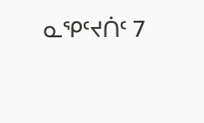ᓇᕿᑦᔪᑏᑦ 7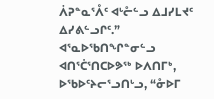ᐲᕈᓐᓇᕐᐰᑦ ᐊᒡᓔᓪᓗ ᐃᒧᓯᒪᔪᑦ ᐃᓯᕕᓪᓗᒋᑦ.”
ᐊᕐᓇᐅᖃᑎᖏᓐᓂᓪᓗ ᐊᑎᕐᑖᕐᑎᑕᐅᕗᖅ ᐅᐱᑎᒥᒃ, ᐅᖃᐅᑦᔨᓕᕐᓗᑎᒡᓗ, “ᓁᐅᒥ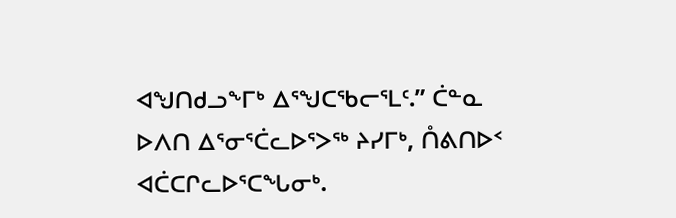ᐊᖑᑎᑯᓗᖕᒥᒃ ᐃᕐᖑᑕᖃᓕᕐᒪᑦ.” ᑖᓐᓇ ᐅᐱᑎ ᐃᕐᓂᕐᑖᓚᐅᕐᐳᖅ ᔨᓯᒥᒃ, ᑍᕕᑎᐅᑉ ᐊᑖᑕᒋᓚᐅᕐᑕᖓᓂᒃ.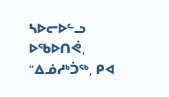ᓴᐅᓕᐅᓪᓗ ᐅᖃᐅᑎᕚ, “ᐃᓅᓱᒃᑑᖅ, ᑭᐊ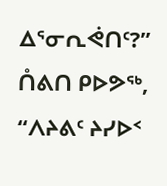ᐃᕐᓂᕆᕚᑎᑦ?” ᑍᕕᑎ ᑭᐅᕗᖅ, “ᐱᔨᕕᑦ ᔨᓯᐅᑉ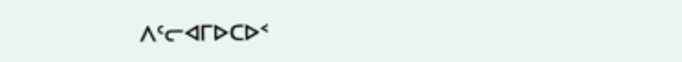ᐱᑦᓕᐊᒥᐅᑕᐅᑉ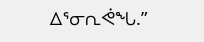ᐃᕐᓂᕆᕚᖓ.”